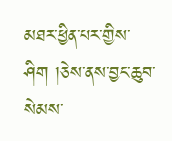མཐར་ཕྱིན་པར་གྱིས་ཤིག །ཅེས་ནས་བྱང་ཆུབ་སེམས་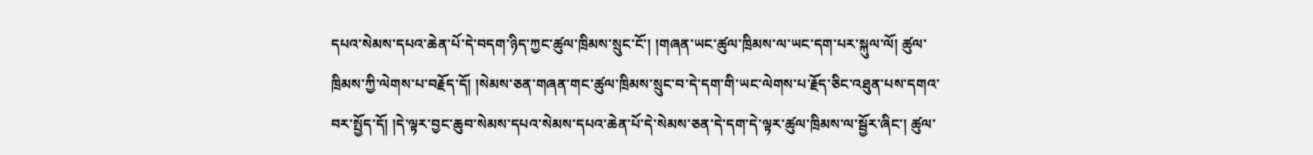དཔའ་སེམས་དཔའ་ཆེན་པོ་དེ་བདག་ཉིད་ཀྱང་ཚུལ་ཁྲིམས་སྲུང་ངོ་། །གཞན་ཡང་ཚུལ་ཁྲིམས་ལ་ཡང་དག་པར་སྐུལ་ལོ། ཚུལ་ཁྲིམས་ཀྱི་ལེགས་པ་བརྗོད་དོ། །སེམས་ཅན་གཞན་གང་ཚུལ་ཁྲིམས་སྲུང་བ་དེ་དག་གི་ཡང་ལེགས་པ་རྗོད་ཅིང་འཐུན་པས་དགའ་བར་སྤྱོད་དོ། །དེ་ལྟར་བྱང་ཆུབ་སེམས་དཔའ་སེམས་དཔའ་ཆེན་པོ་དེ་སེམས་ཅན་དེ་དག་དེ་ལྟར་ཚུལ་ཁྲིམས་ལ་སྦྱོར་ཞིང་། ཚུལ་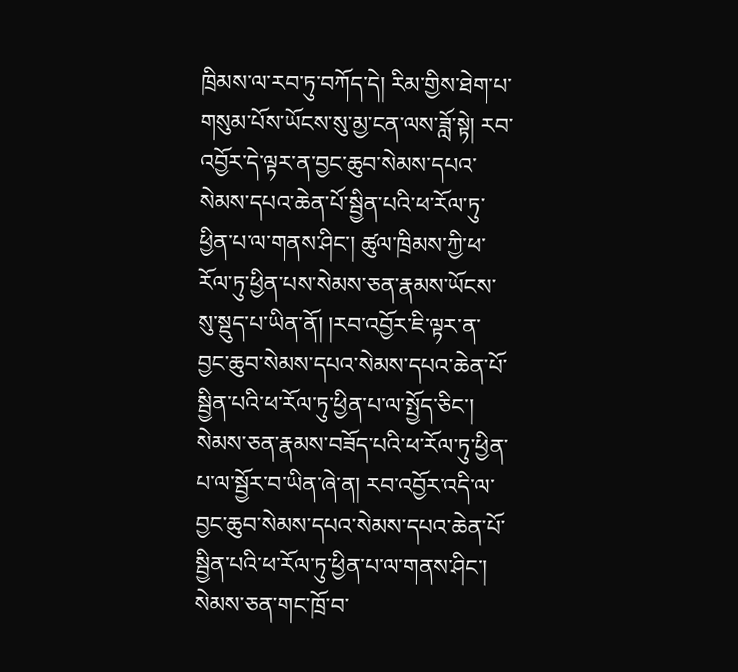ཁྲིམས་ལ་རབ་ཏུ་བཀོད་དེ། རིམ་གྱིས་ཐེག་པ་གསུམ་པོས་ཡོངས་སུ་མྱ་ངན་ལས་ཟློ་སྟེ། རབ་འབྱོར་དེ་ལྟར་ན་བྱང་ཆུབ་སེམས་དཔའ་སེམས་དཔའ་ཆེན་པོ་སྦྱིན་པའི་ཕ་རོལ་ཏུ་ཕྱིན་པ་ལ་གནས་ཤིང་། ཚུལ་ཁྲིམས་ཀྱི་ཕ་རོལ་ཏུ་ཕྱིན་པས་སེམས་ཅན་རྣམས་ཡོངས་སུ་སྡུད་པ་ཡིན་ནོ། །རབ་འབྱོར་ཇི་ལྟར་ན་བྱང་ཆུབ་སེམས་དཔའ་སེམས་དཔའ་ཆེན་པོ་སྦྱིན་པའི་ཕ་རོལ་ཏུ་ཕྱིན་པ་ལ་སྤྱོད་ཅིང་། སེམས་ཅན་རྣམས་བཟོད་པའི་ཕ་རོལ་ཏུ་ཕྱིན་པ་ལ་སྦྱོར་བ་ཡིན་ཞེ་ན། རབ་འབྱོར་འདི་ལ་བྱང་ཆུབ་སེམས་དཔའ་སེམས་དཔའ་ཆེན་པོ་སྦྱིན་པའི་ཕ་རོལ་ཏུ་ཕྱིན་པ་ལ་གནས་ཤིང་། སེམས་ཅན་གང་ཁྲོ་བ་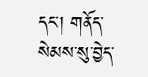དང་། གནོད་སེམས་སུ་བྱེད་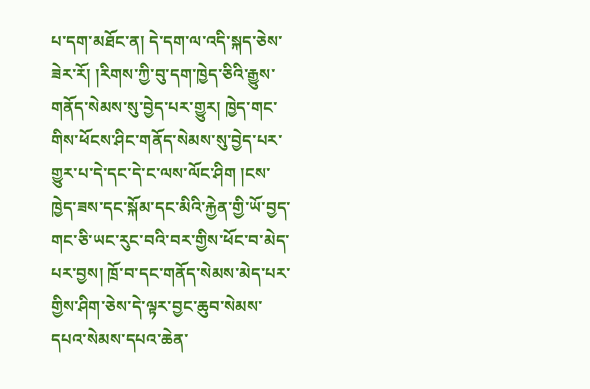པ་དག་མཐོང་ན། དེ་དག་ལ་འདི་སྐད་ཅེས་ཟེར་རོ། །རིགས་ཀྱི་བུ་དག་ཁྱེད་ཅིའི་རྒྱུས་གནོད་སེམས་སུ་བྱེད་པར་གྱུར། ཁྱེད་གང་གིས་ཕོངས་ཤིང་གནོད་སེམས་སུ་བྱེད་པར་གྱུར་པ་དེ་དང་དེ་ང་ལས་ལོང་ཤིག །ངས་ཁྱེད་ཟས་དང་སྐོམ་དང་མིའི་རྐྱེན་གྱི་ཡོ་བྱད་གང་ཅི་ཡང་རུང་བའི་བར་གྱིས་ཕོང་བ་མེད་པར་བྱས། ཁྲོ་བ་དང་གནོད་སེམས་མེད་པར་གྱིས་ཤིག་ཅེས་དེ་ལྟར་བྱང་ཆུབ་སེམས་དཔའ་སེམས་དཔའ་ཆེན་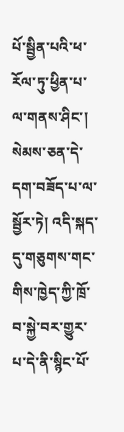པོ་སྦྱིན་པའི་ཕ་རོལ་ཏུ་ཕྱིན་པ་ལ་གནས་ཤིང་། སེམས་ཅན་དེ་དག་བཟོད་པ་ལ་སྦྱོར་ཏེ། འདི་སྐད་དུ་གཅུགས་གང་གིས་ཁྱེད་ཀྱི་ཁྲོ་བ་སྐྱེ་བར་གྱུར་པ་དེ་ནི་སྙིང་པོ་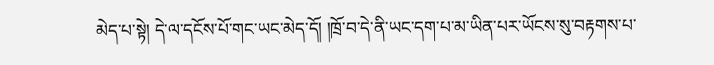མེད་པ་སྟེ། དེ་ལ་དངོས་པོ་གང་ཡང་མེད་དོ། །ཁྲོ་བ་དེ་ནི་ཡང་དག་པ་མ་ཡིན་པར་ཡོངས་སུ་བརྟགས་པ་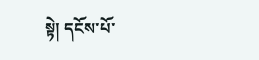སྟེ། དངོས་པོ་